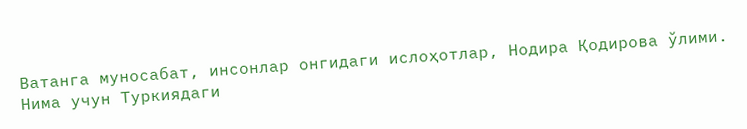Ватанга муносабат, инсонлар онгидаги ислоҳотлар, Нодира Қодирова ўлими. Нима учун Туркиядаги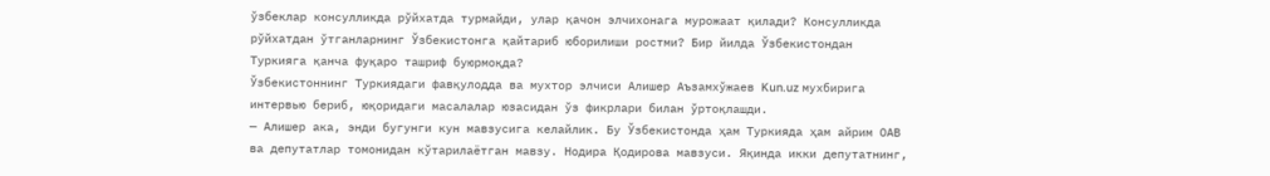ўзбеклар консулликда рўйхатда турмайди, улар қачон элчихонага мурожаат қилади? Консулликда рўйхатдан ўтганларнинг Ўзбекистонга қайтариб юборилиши ростми? Бир йилда Ўзбекистондан Туркияга қанча фуқаро ташриф буюрмоқда?
Ўзбекистоннинг Туркиядаги фавқулодда ва мухтор элчиси Алишер Аъзамхўжаев Kun.uz мухбирига интервью бериб, юқоридаги масалалар юзасидан ўз фикрлари билан ўртоқлашди.
— Алишер ака, энди бугунги кун мавзусига келайлик. Бу Ўзбекистонда ҳам Туркияда ҳам айрим ОАВ ва депутатлар томонидан кўтарилаётган мавзу. Нодира Қодирова мавзуси. Яқинда икки депутатнинг,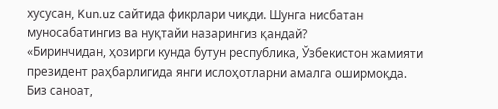хусусан, Kun.uz сайтида фикрлари чиқди. Шунга нисбатан муносабатингиз ва нуқтайи назарингиз қандай?
«Биринчидан, ҳозирги кунда бутун республика, Ўзбекистон жамияти президент раҳбарлигида янги ислоҳотларни амалга оширмоқда. Биз саноат,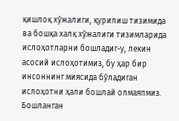қишлоқ хўжалиги, қурилиш тизимида ва бошқа халқ хўжалиги тизимларида ислоҳотларни бошладиг-у, лекин асосий ислоҳотимиз, бу ҳар бир инсоннинг миясида бўладиган ислоҳотни ҳали бошлай олмаяпмиз. Бошланган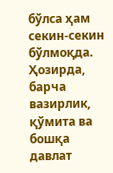бўлса ҳам секин-секин бўлмоқда.
Ҳозирда, барча вазирлик, қўмита ва бошқа давлат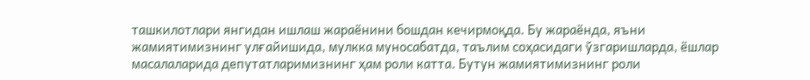ташкилотлари янгидан ишлаш жараёнини бошдан кечирмоқда. Бу жараёнда, яъни жамиятимизнинг улғайишида, мулкка муносабатда, таълим соҳасидаги ўзгаришларда, ёшлар масалаларида депутатларимизнинг ҳам роли катта. Бутун жамиятимизнинг роли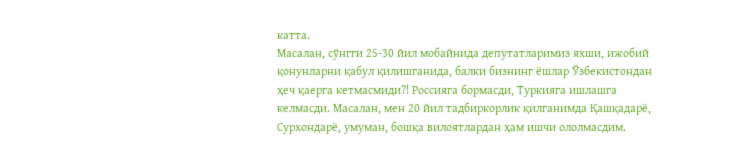катта.
Масалан, сўнгги 25-30 йил мобайнида депутатларимиз яхши, ижобий қонунларни қабул қилишганида, балки бизнинг ёшлар Ўзбекистондан ҳеч қаерга кетмасмиди?! Россияга бормасди, Туркияга ишлашга келмасди. Масалан, мен 20 йил тадбиркорлик қилганимда Қашқадарё, Сурхондарё, умуман, бошқа вилоятлардан ҳам ишчи ололмасдим.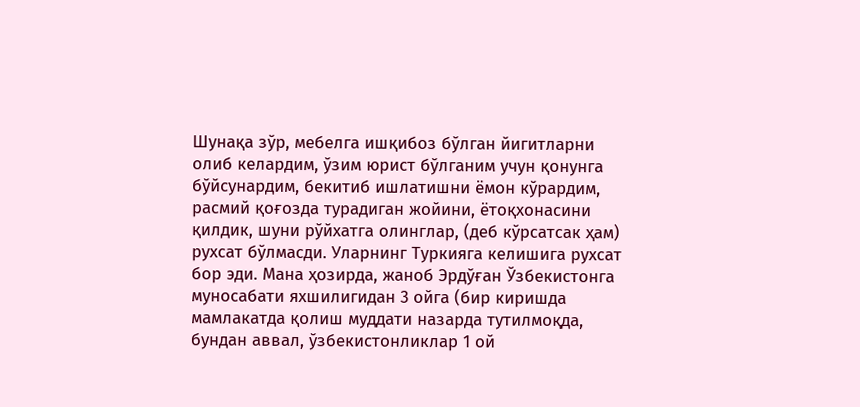Шунақа зўр, мебелга ишқибоз бўлган йигитларни олиб келардим, ўзим юрист бўлганим учун қонунга бўйсунардим, бекитиб ишлатишни ёмон кўрардим, расмий қоғозда турадиган жойини, ётоқхонасини қилдик, шуни рўйхатга олинглар, (деб кўрсатсак ҳам) рухсат бўлмасди. Уларнинг Туркияга келишига рухсат бор эди. Мана ҳозирда, жаноб Эрдўған Ўзбекистонга муносабати яхшилигидан 3 ойга (бир киришда мамлакатда қолиш муддати назарда тутилмоқда, бундан аввал, ўзбекистонликлар 1 ой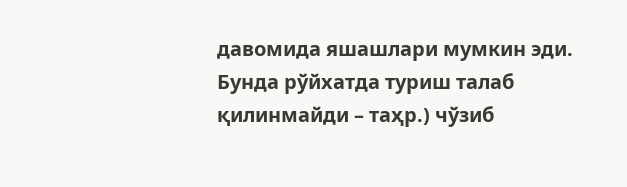давомида яшашлари мумкин эди. Бунда рўйхатда туриш талаб қилинмайди – таҳр.) чўзиб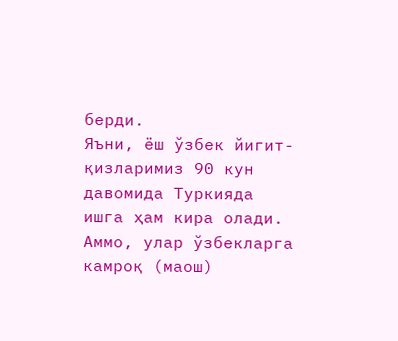берди.
Яъни, ёш ўзбек йигит-қизларимиз 90 кун давомида Туркияда ишга ҳам кира олади. Аммо, улар ўзбекларга камроқ (маош)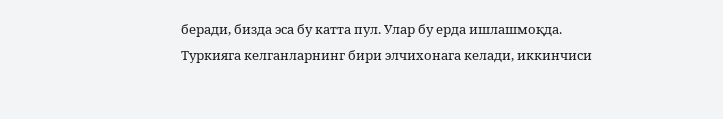беради, бизда эса бу катта пул. Улар бу ерда ишлашмоқда. Туркияга келганларнинг бири элчихонага келади, иккинчиси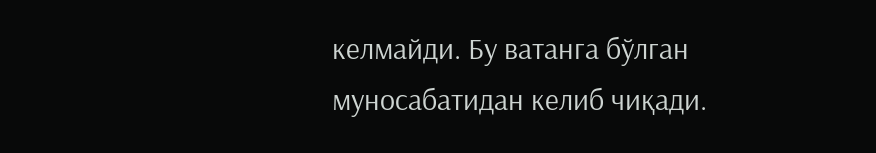келмайди. Бу ватанга бўлган муносабатидан келиб чиқади.